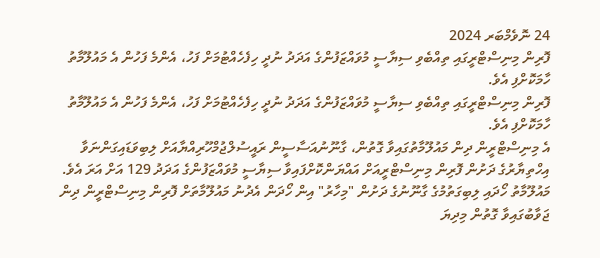24 ނޮވެމްބަރ 2024
ފޮރިން މިނިސްޓްރީގައި ތިއްބެވި ސިޔާސީ މުވައްޒަފުންގެ އަދަދު ނުދީ ހިފެހެއްޓުމަށް ފަހު، އެންމެ ފަހުން އެ މައުލޫމާތު ހާމަކޮށްފި އެވެ.
ފޮރިން މިނިސްޓްރީގައި ތިއްބެވި ސިޔާސީ މުވައްޒަފުންގެ އަދަދު ނުދީ ހިފެހެއްޓުމަށް ފަހު، އެންމެ ފަހުން އެ މައުލޫމާތު ހާމަކޮށްފި އެވެ.
އެ މިނިސްޓްރީން ދިން މައުލޫމާތުގައިވާ ގޮތުން، ގާނޫނުއަސާސީން ރައީސުލްޖުމްހޫރިއްޔާއަށް ލިބިވަޑައިގަންނަވާ އިހްތިޔާރުގެ ދަށުން ފޮރިން މިނިސްޓްރީއަށް އައްޔަންކޮށްފައިވާ ސިޔާސީ މުވައްޒަފުންގެ އަދަދު 129 އަށް އަރަ އެވެ.
މައުލޫމާތު ހޯދައި ލިބިގަތުމުގެ ގާނޫނުގެ ދަށުން "މިހާރު" އިން ހޯދަން އެދުނު މައުލޫމާތަށް ފޮރިން މިނިސްޓްރީން ދިން ޖަވާބުގައިވާ ގޮތުން މިދިޔަ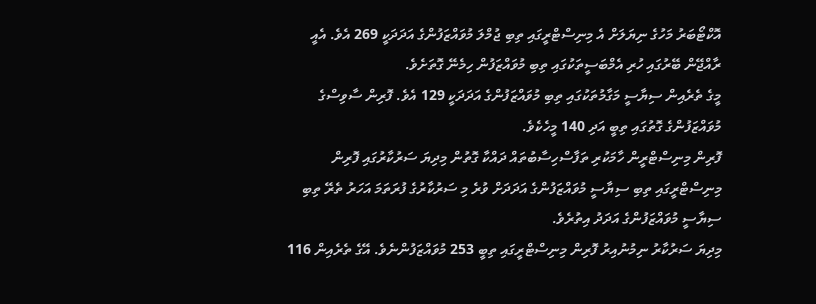އޮކްޓޯބަރު މަހުގެ ނިޔަލަށް އެ މިނިސްޓްރީގައި ތިބި ޖުމްލަ މުވައްޒަފުންގެ އަދަދަކީ 269 އެވެ. އެއީ ރާއްޖޭން ބޭރުގައި ހުރި އެމްބަސީތަކުގައި ތިބި މުވައްޒަފުން ހިމެނޭ ގޮތަށެވެ.
މީގެ ތެރެއިން ސިޔާސީ މަގާމުތަކުގައި ތިބި މުވައްޒަފުންގެ އަދަދަކީ 129 އެވެ. ފޮރިން ސާވިސްގެ މުވައްޒަފުންގެ ގޮތުގައި ތިބީ އަދި 140 މީހެކެވެ.
ފޮރިން މިނިސްޓްރީން ހާމަކުރި ތަފާސްހިސާބުތައް ދައްކާ ގޮތުން މިދިޔަ ސަރުކާރުގައި ފޮރިން މިނިސްޓްރީގައި ތިބި ސިޔާސީ މުވައްޒަފުންގެ އަދަދަށް ވުރެ މި ސަރުކާރުގެ ފުރަތަމަ އަހަރު ތެރޭ ތިބި ސިޔާސީ މުވައްޒަފުންގެ އަދަދު އިތުރެވެ.
މިދިޔަ ސަރުކާރު ނިމުނުއިރު ފޮރިން މިނިސްޓްރީގައި ތިބީ 253 މުވައްޒަފުންނެވެ. އޭގެ ތެރެއިން 116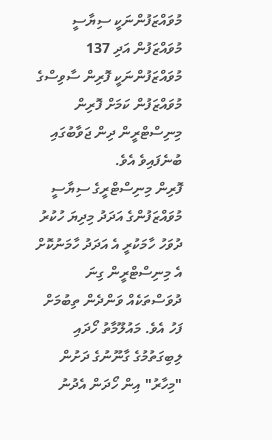މުވައްޒަފުންނަކީ ސިޔާސީ މުވައްޒަފުން އަދި 137 މުވައްޒަފުންނަކީ ފޮރިން ސާވިސްގެ މުވައްޒަފުން ކަމަށް ފޮރިން މިނިސްޓްރީން ދިން ޖަވާބުގައި ބުނެފައިވެ އެވެ.
ފޮރިން މިނިސްޓްރީގެ ސިޔާސީ މުވައްޒަފުންގެ އަދަދު މިދިޔަ ހުކުރު ދުވަހު ހާމަކުރީ އެ އަދަދު ހާމަނުކޮށް އެ މިނިސްޓްރީން ގިނަ ދުވަސްތަކެއް ވަންދެން ތިބުމަށް ފަހު އެވެ. މައުލޫމާތު ހޯދައި ލިބިގަތުމުގެ ގާނޫނުގެ ދަށުން "މިހާރު" އިން ހޯދަން އެދުނު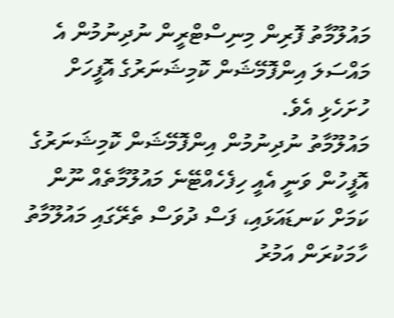މައުލޫމާތު ފޮރިން މިނިސްޓްރީން ނުދިނުމުން އެ މައްސަލަ އިންފޮމޭޝަން ކޮމިޝަނަރުގެ އޮފީހަށް ހުށަހެޅި އެވެ.
މައުލޫމާތު ނުދިނުމުން އިންފޮމޭޝަން ކޮމިޝަނަރުގެ އޮފީހުން ވަނީ އެއީ ހިފެހެއްޓޭނެ މައުލޫމާތެއް ނޫން ކަމަށް ކަނޑައަޅައި، ފަސް ދުވަސް ތެރޭގައި މައުލޫމާތު ހާމަކުރަން އަމުރު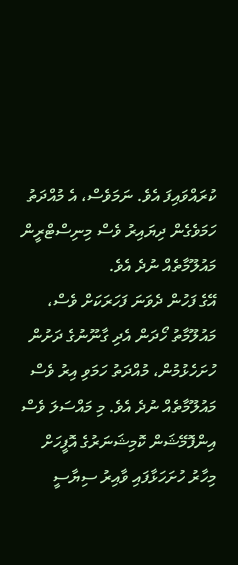ކުރައްވައިފަ އެވެ. ނަމަވެސް، އެ މުއްދަތު ހަމަވެގެން ދިޔައިރު ވެސް މިނިސްޓްރީން މައުލޫމާތެއް ނުދެ އެވެ.
އޭގެ ފަހުން ދެވަނަ ފަހަރަކަށް ވެސް، މައުލޫމާތު ހޯދަން އެދި ގާނޫނުގެ ދަށުން ހުށަހެޅުމުން، މުއްދަތު ހަމަވި އިރު ވެސް މައުލޫމާތެއް ނުދެ އެވެ. މި މައްސަލަ ވެސް އިންފޮމޭޝަން ކޮމިޝަނަރުގެ އޮފީހަށް މިހާރު ހުށަހަޅާފައި ވާއިރު ސިޔާސީ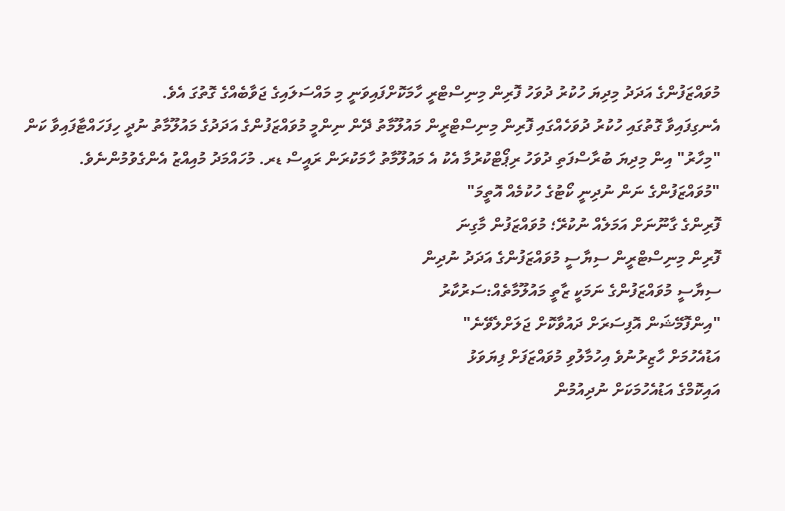މުވައްޒަފުންގެ އަދަދު މިދިޔަ ހުކުރު ދުވަހު ފޮރިން މިނިސްޓްރީ ހާމަކޮށްފައިވަނީ މި މައްސަލައިގެ ޖަވާބެއްގެ ގޮތުގަ އެވެ.
އެނގިފައިވާ ގޮތުގައި ހުކުރު ދުވަހެއްގައި ފޮރިން މިނިސްޓްރީން މައުލޫމާތު ދޭން ނިންމީ މުވައްޒަފުންގެ އަދަދުގެ މައުލޫމާތު ނުދީ ހިފަހައްޓާފައިވާ ކަން "މިހާރު" އިން މިދިޔަ ބުރާސްފަތި ދުވަހު ރިޕޯޓްކުރުމާ އެކު އެ މައުލޫމާތު ހާމަކުރަން ރައީސް ޑރ. މުހައްމަދު މުއިއްޒު އެންގެވުމުންނެވެ.
"މުވައްޒަފުންގެ ނަން ނުދިނީ ކޯޓުގެ ހުކުމެއް އޮތީމަ"
ފޮރިންގެ ގާނޫނަށް އަމަލެއް ނުކުރޭ؛ މުވައްޒަފުން މާގިނަ
ފޮރިން މިނިސްޓްރީން ސިޔާސީ މުވައްޒަފުންގެ އަދަދު ނުދިން
ސިޔާސީ މުވައްޒަފުންގެ ނަމަކީ ޒާތީ މައުލޫމާތެއް:ސަރުކާރު
"އިންފޮމޭޝަން އޮފިސަރަށް ދައުވާކޮށް ޖަލަށްލެވޭނެ"
އަޑުއެހުމަށް ހާޒިރުނުވެ އިހުމާލުވި މުވައްޒަފަށް ފިޔަވަޅު
އައިކޮމްގެ އަޑުއެހުމަކަށް ނުދިއުމުން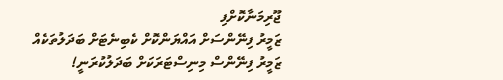ޖޫރިމަނާކޮށްފި
ޒަމީރު ފިނޭންސަށް އައްޔަންކޮށް ކެބިނެޓަށް ބަދަލުތަކެއް
ޒަމީރު ފިނޭންސް މިނިސްޓަރަކަށް ބަދަލުކުރަނީ!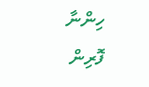ހިންނާ ފޮރިން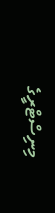މިނިސްޓްރީގެ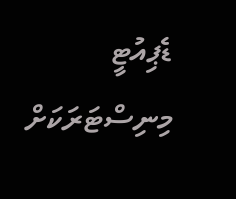ޑެޕިއުޓީ މިނިސްޓަރަކަށް